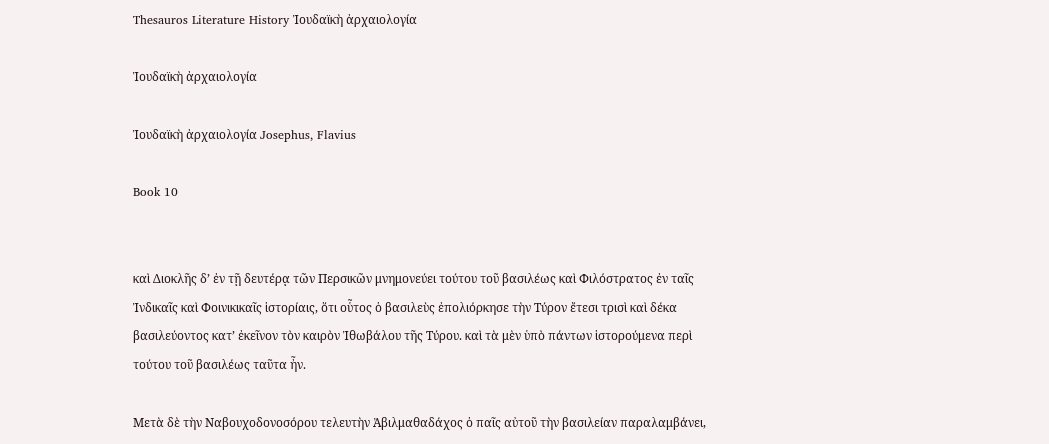Thesauros Literature History Ἰουδαϊκὴ ἀρχαιολογία

Ἰουδαϊκὴ ἀρχαιολογία

Ἰουδαϊκὴ ἀρχαιολογία Josephus, Flavius

Book 10


καὶ Διοκλῆς δʼ ἐν τῇ δευτέρᾳ τῶν Περσικῶν μνημονεύει τούτου τοῦ βασιλέως καὶ Φιλόστρατος ἐν ταῖς Ἰνδικαῖς καὶ Φοινικικαῖς ἱστορίαις, ὅτι οὗτος ὁ βασιλεὺς ἐπολιόρκησε τὴν Τύρον ἔτεσι τρισὶ καὶ δέκα βασιλεύοντος κατʼ ἐκεῖνον τὸν καιρὸν Ἰθωβάλου τῆς Τύρου. καὶ τὰ μὲν ὑπὸ πάντων ἱστορούμενα περὶ τούτου τοῦ βασιλέως ταῦτα ἦν.

Μετὰ δὲ τὴν Ναβουχοδονοσόρου τελευτὴν Ἀβιλμαθαδάχος ὁ παῖς αὐτοῦ τὴν βασιλείαν παραλαμβάνει,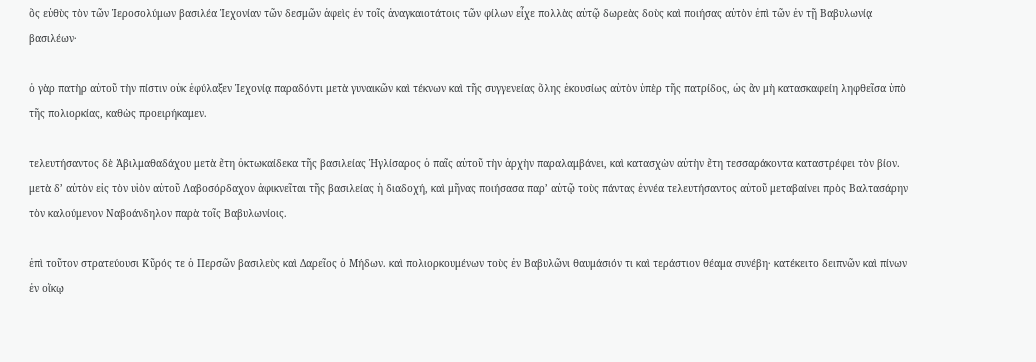ὃς εὐθὺς τὸν τῶν Ἱεροσολύμων βασιλέα Ἰεχονίαν τῶν δεσμῶν ἀφεὶς ἐν τοῖς ἀναγκαιοτάτοις τῶν φίλων εἶχε πολλὰς αὐτῷ δωρεὰς δοὺς καὶ ποιήσας αὐτὸν ἐπὶ τῶν ἐν τῇ Βαβυλωνίᾳ βασιλέων·

ὁ γὰρ πατὴρ αὐτοῦ τὴν πίστιν οὐκ ἐφύλαξεν Ἰεχονίᾳ παραδόντι μετὰ γυναικῶν καὶ τέκνων καὶ τῆς συγγενείας ὅλης ἑκουσίως αὑτὸν ὑπὲρ τῆς πατρίδος, ὡς ἂν μὴ κατασκαφείη ληφθεῖσα ὑπὸ τῆς πολιορκίας, καθὼς προειρήκαμεν.

τελευτήσαντος δὲ Ἀβιλμαθαδάχου μετὰ ἔτη ὀκτωκαίδεκα τῆς βασιλείας Ἠγλίσαρος ὁ παῖς αὐτοῦ τὴν ἀρχὴν παραλαμβάνει, καὶ κατασχὼν αὐτὴν ἔτη τεσσαράκοντα καταστρέφει τὸν βίον. μετὰ δʼ αὐτὸν εἰς τὸν υἱὸν αὐτοῦ Λαβοσόρδαχον ἀφικνεῖται τῆς βασιλείας ἡ διαδοχή, καὶ μῆνας ποιήσασα παρʼ αὐτῷ τοὺς πάντας ἐννέα τελευτήσαντος αὐτοῦ μεταβαίνει πρὸς Βαλτασάρην τὸν καλούμενον Ναβοάνδηλον παρὰ τοῖς Βαβυλωνίοις.

ἐπὶ τοῦτον στρατεύουσι Κῦρός τε ὁ Περσῶν βασιλεὺς καὶ Δαρεῖος ὁ Μήδων. καὶ πολιορκουμένων τοὺς ἐν Βαβυλῶνι θαυμάσιόν τι καὶ τεράστιον θέαμα συνέβη· κατέκειτο δειπνῶν καὶ πίνων ἐν οἴκῳ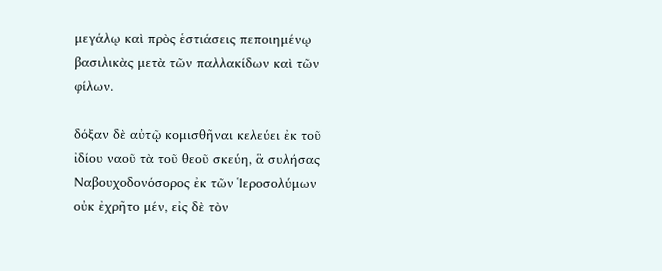μεγάλῳ καὶ πρὸς ἑστιάσεις πεποιημένῳ βασιλικὰς μετὰ τῶν παλλακίδων καὶ τῶν φίλων.

δόξαν δὲ αὐτῷ κομισθῆναι κελεύει ἐκ τοῦ ἰδίου ναοῦ τὰ τοῦ θεοῦ σκεύη, ἃ συλήσας Ναβουχοδονόσορος ἐκ τῶν Ἱεροσολύμων οὐκ ἐχρῆτο μέν, εἰς δὲ τὸν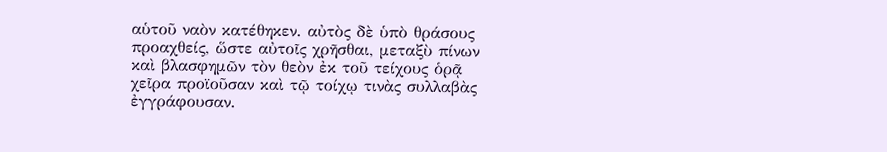αὑτοῦ ναὸν κατέθηκεν. αὐτὸς δὲ ὑπὸ θράσους προαχθείς, ὥστε αὐτοῖς χρῆσθαι, μεταξὺ πίνων καὶ βλασφημῶν τὸν θεὸν ἐκ τοῦ τείχους ὁρᾷ χεῖρα προϊοῦσαν καὶ τῷ τοίχῳ τινὰς συλλαβὰς ἐγγράφουσαν.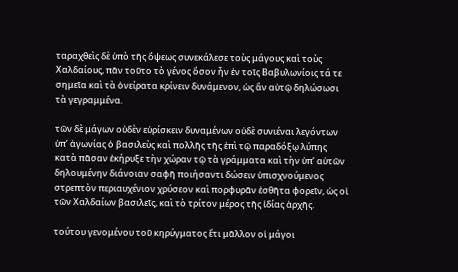ταραχθεὶς δὲ ὑπὸ τῆς ὄψεως συνεκάλεσε τοὺς μάγους καὶ τοὺς Χαλδαίους, πᾶν τοῦτο τὸ γένος ὅσον ἦν ἐν τοῖς Βαβυλωνίοις τά τε σημεῖα καὶ τὰ ὀνείρατα κρίνειν δυνάμενον, ὡς ἂν αὐτῷ δηλώσωσι τὰ γεγραμμένα.

τῶν δὲ μάγων οὐδὲν εὑρίσκειν δυναμένων οὐδὲ συνιέναι λεγόντων ὑπʼ ἀγωνίας ὁ βασιλεὺς καὶ πολλῆς τῆς ἐπὶ τῷ παραδόξῳ λύπης κατὰ πᾶσαν ἐκήρυξε τὴν χώραν τῷ τὰ γράμματα καὶ τὴν ὑπʼ αὐτῶν δηλουμένην διάνοιαν σαφῆ ποιήσαντι δώσειν ὑπισχνούμενος στρεπτὸν περιαυχένιον χρύσεον καὶ πορφυρᾶν ἐσθῆτα φορεῖν, ὡς οἱ τῶν Χαλδαίων βασιλεῖς, καὶ τὸ τρίτον μέρος τῆς ἰδίας ἀρχῆς.

τούτου γενομένου τοῦ κηρύγματος ἔτι μᾶλλον οἱ μάγοι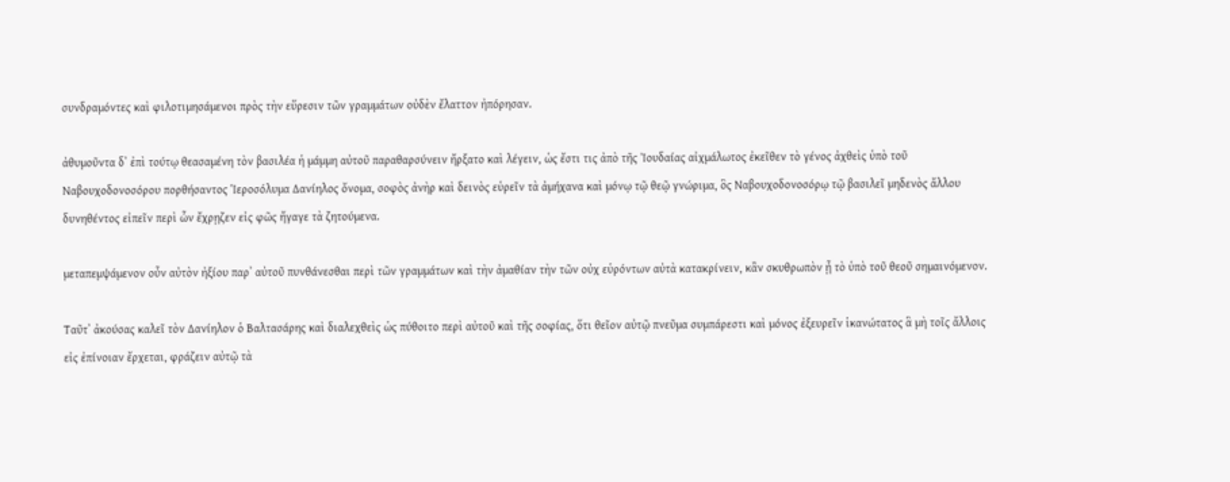συνδραμόντες καὶ φιλοτιμησάμενοι πρὸς τὴν εὕρεσιν τῶν γραμμάτων οὐδὲν ἔλαττον ἠπόρησαν.

ἀθυμοῦντα δʼ ἐπὶ τούτῳ θεασαμένη τὸν βασιλέα ἡ μάμμη αὐτοῦ παραθαρσύνειν ἤρξατο καὶ λέγειν, ὡς ἔστι τις ἀπὸ τῆς Ἰουδαίας αἰχμάλωτος ἐκεῖθεν τὸ γένος ἀχθεὶς ὑπὸ τοῦ Ναβουχοδονοσόρου πορθήσαντος Ἱεροσόλυμα Δανίηλος ὄνομα, σοφὸς ἀνὴρ καὶ δεινὸς εὑρεῖν τὰ ἀμήχανα καὶ μόνῳ τῷ θεῷ γνώριμα, ὃς Ναβουχοδονοσόρῳ τῷ βασιλεῖ μηδενὸς ἄλλου δυνηθέντος εἰπεῖν περὶ ὧν ἔχρῃζεν εἰς φῶς ἤγαγε τὰ ζητούμενα.

μεταπεμψάμενον οὖν αὐτὸν ἠξίου παρʼ αὐτοῦ πυνθάνεσθαι περὶ τῶν γραμμάτων καὶ τὴν ἀμαθίαν τὴν τῶν οὐχ εὑρόντων αὐτὰ κατακρίνειν, κἂν σκυθρωπὸν ᾖ τὸ ὑπὸ τοῦ θεοῦ σημαινόμενον.

Ταῦτʼ ἀκούσας καλεῖ τὸν Δανίηλον ὁ Βαλτασάρης καὶ διαλεχθεὶς ὡς πύθοιτο περὶ αὐτοῦ καὶ τῆς σοφίας, ὅτι θεῖον αὐτῷ πνεῦμα συμπάρεστι καὶ μόνος ἐξευρεῖν ἱκανώτατος ἃ μὴ τοῖς ἄλλοις εἰς ἐπίνοιαν ἔρχεται, φράζειν αὐτῷ τὰ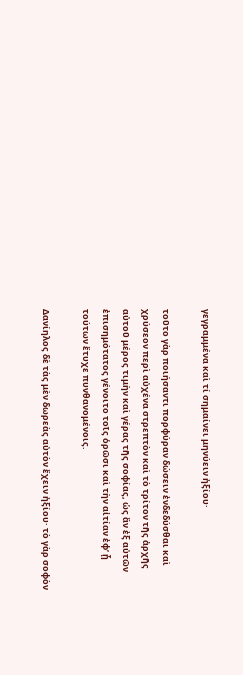γεγραμμένα καὶ τί σημαίνει μηνύειν ἠξίου·

τοῦτο γὰρ ποιήσαντι πορφύραν δώσειν ἐνδεδύσθαι καὶ χρύσεον περὶ αὐχένα στρεπτὸν καὶ τὸ τρίτον τῆς ἀρχῆς αὐτοῦ μέρος τιμὴν καὶ γέρας τῆς σοφίας, ὡς ἂν ἐξ αὐτῶν ἐπισημότατος γένοιτο τοῖς ὁρῶσι καὶ τὴν αἰτίαν ἐφʼ ᾗ τούτων ἔτυχε πυνθανομένοις.

Δανίηλος δὲ τὰς μὲν δωρεὰς αὐτὸν ἔχειν ἠξίου· τὸ γὰρ σοφὸν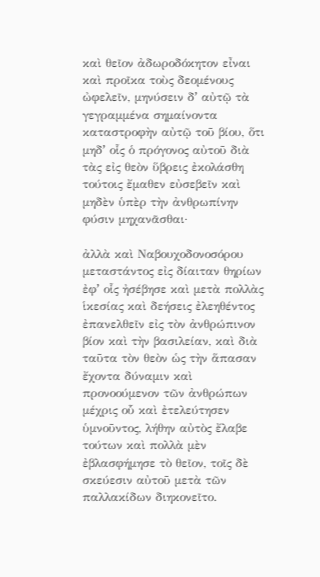καὶ θεῖον ἀδωροδόκητον εἶναι καὶ προῖκα τοὺς δεομένους ὠφελεῖν, μηνύσειν δʼ αὐτῷ τὰ γεγραμμένα σημαίνοντα καταστροφὴν αὐτῷ τοῦ βίου, ὅτι μηδʼ οἷς ὁ πρόγονος αὐτοῦ διὰ τὰς εἰς θεὸν ὕβρεις ἐκολάσθη τούτοις ἔμαθεν εὐσεβεῖν καὶ μηδὲν ὑπὲρ τὴν ἀνθρωπίνην φύσιν μηχανᾶσθαι·

ἀλλὰ καὶ Ναβουχοδονοσόρου μεταστάντος εἰς δίαιταν θηρίων ἐφʼ οἷς ἠσέβησε καὶ μετὰ πολλὰς ἱκεσίας καὶ δεήσεις ἐλεηθέντος ἐπανελθεῖν εἰς τὸν ἀνθρώπινον βίον καὶ τὴν βασιλείαν, καὶ διὰ ταῦτα τὸν θεὸν ὡς τὴν ἅπασαν ἔχοντα δύναμιν καὶ προνοούμενον τῶν ἀνθρώπων μέχρις οὗ καὶ ἐτελεύτησεν ὑμνοῦντος, λήθην αὐτὸς ἔλαβε τούτων καὶ πολλὰ μὲν ἐβλασφήμησε τὸ θεῖον, τοῖς δὲ σκεύεσιν αὐτοῦ μετὰ τῶν παλλακίδων διηκονεῖτο.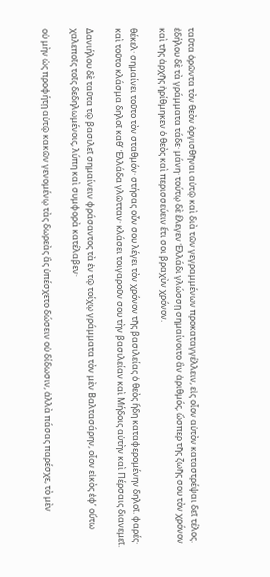ταῦτα ὁρῶντα τὸν θεὸν ὀργισθῆναι αὐτῷ καὶ διὰ τῶν γεγραμμένων προκαταγγέλλειν, εἰς οἷον αὐτὸν καταστρέψαι δεῖ τέλος. ἐδήλου δὲ τὰ γράμματα τάδε· μάνη· τούτῳ δὲ ἔλεγεν Ἑλλάδι γλώσσῃ σημαίνοιτο ἂν ἀριθμός, ὥσπερ τῆς ζωῆς σου τὸν χρόνον καὶ τῆς ἀρχῆς ἠρίθμηκεν ὁ θεὸς καὶ περισσεύειν ἔτι σοι βραχὺν χρόνον.

θέκελ· σημαίνει τοῦτο τὸν σταθμόν· στήσας οὖν σου λέγει τὸν χρόνον τῆς βασιλείας ὁ θεὸς ἤδη καταφερομένην δηλοῖ. φαρές· καὶ τοῦτο κλάσμα δηλοῖ καθʼ Ἑλλάδα γλῶτταν· κλάσει τοιγαροῦν σου τὴν βασιλείαν καὶ Μήδοις αὐτὴν καὶ Πέρσαις διανεμεῖ.

Δανιήλου δὲ ταῦτα τῷ βασιλεῖ σημαίνειν φράσαντος τὰ ἐν τῷ τοίχῳ γράμματα τὸν μὲν Βαλτασάρην, οἷον εἰκὸς ἐφʼ οὕτω χαλεποῖς τοῖς δεδηλωμένοις, λύπη καὶ συμφορὰ κατέλαβεν·

οὐ μὴν ὡς προφήτῃ αὐτῷ κακῶν γενομένῳ τὰς δωρεὰς ἃς ὑπέσχετο δώσειν οὐ δίδωσιν, ἀλλὰ πάσας παρέσχε, τὸ μὲν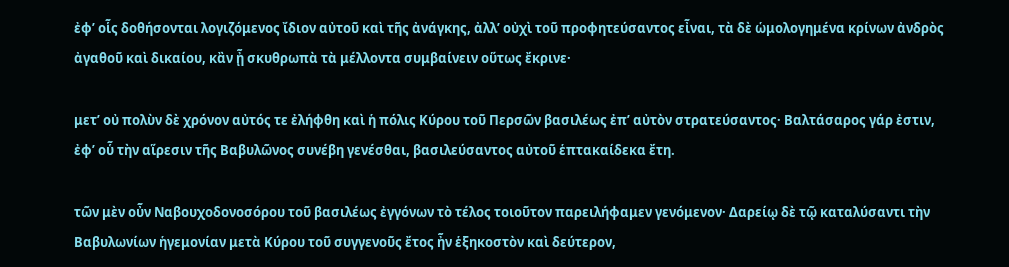ἐφʼ οἷς δοθήσονται λογιζόμενος ἴδιον αὐτοῦ καὶ τῆς ἀνάγκης, ἀλλʼ οὐχὶ τοῦ προφητεύσαντος εἶναι, τὰ δὲ ὡμολογημένα κρίνων ἀνδρὸς ἀγαθοῦ καὶ δικαίου, κἂν ᾖ σκυθρωπὰ τὰ μέλλοντα συμβαίνειν οὕτως ἔκρινε·

μετʼ οὐ πολὺν δὲ χρόνον αὐτός τε ἐλήφθη καὶ ἡ πόλις Κύρου τοῦ Περσῶν βασιλέως ἐπʼ αὐτὸν στρατεύσαντος· Βαλτάσαρος γάρ ἐστιν, ἐφʼ οὗ τὴν αἵρεσιν τῆς Βαβυλῶνος συνέβη γενέσθαι, βασιλεύσαντος αὐτοῦ ἑπτακαίδεκα ἔτη.

τῶν μὲν οὖν Ναβουχοδονοσόρου τοῦ βασιλέως ἐγγόνων τὸ τέλος τοιοῦτον παρειλήφαμεν γενόμενον· Δαρείῳ δὲ τῷ καταλύσαντι τὴν Βαβυλωνίων ἡγεμονίαν μετὰ Κύρου τοῦ συγγενοῦς ἔτος ἦν ἑξηκοστὸν καὶ δεύτερον,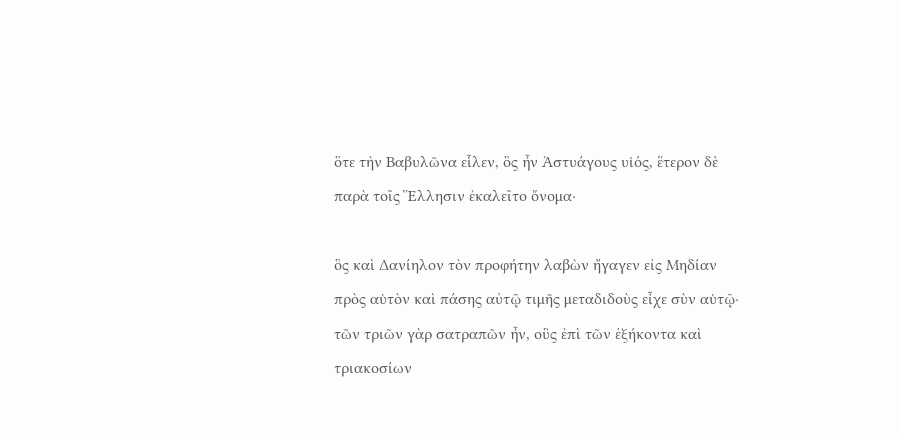ὅτε τὴν Βαβυλῶνα εἷλεν, ὃς ἦν Ἀστυάγους υἱός, ἕτερον δὲ παρὰ τοῖς Ἕλλησιν ἐκαλεῖτο ὄνομα·

ὃς καὶ Δανίηλον τὸν προφήτην λαβὼν ἤγαγεν εἰς Μηδίαν πρὸς αὑτὸν καὶ πάσης αὐτῷ τιμῆς μεταδιδοὺς εἶχε σὺν αὑτῷ· τῶν τριῶν γὰρ σατραπῶν ἦν, οὓς ἐπὶ τῶν ἑξήκοντα καὶ τριακοσίων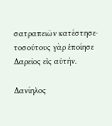σατραπειῶν κατέστησε· τοσούτους γὰρ ἐποίησε Δαρεῖος εἰς αὐτήν.

Δανίηλος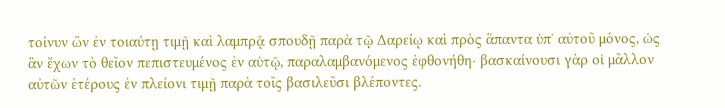τοίνυν ὢν ἐν τοιαύτῃ τιμῇ καὶ λαμπρᾷ σπουδῇ παρὰ τῷ Δαρείῳ καὶ πρὸς ἅπαντα ὑπʼ αὐτοῦ μόνος, ὡς ἂν ἔχων τὸ θεῖον πεπιστευμένος ἐν αὑτῷ, παραλαμβανόμενος ἐφθονήθη· βασκαίνουσι γὰρ οἱ μᾶλλον αὐτῶν ἑτέρους ἐν πλείονι τιμῇ παρὰ τοῖς βασιλεῦσι βλέποντες.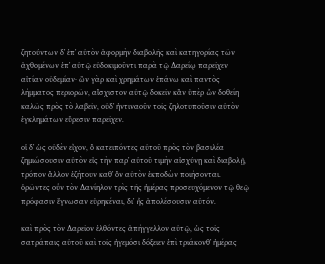ζητούντων δʼ ἐπʼ αὐτὸν ἀφορμὴν διαβολῆς καὶ κατηγορίας τῶν ἀχθομένων ἐπʼ αὐτῷ εὐδοκιμοῦντι παρὰ τῷ Δαρείῳ παρεῖχεν αἰτίαν οὐδεμίαν· ὢν γὰρ καὶ χρημάτων ἐπάνω καὶ παντὸς λήμματος περιορῶν, αἴσχιστον αὐτῷ δοκεῖν κἂν ὑπὲρ ὧν δοθείη καλῶς πρὸς τὸ λαβεῖν, οὐδʼ ἡντιναοῦν τοῖς ζηλοτυποῦσιν αὐτὸν ἐγκλημάτων εὕρεσιν παρεῖχεν.

οἱ δʼ ὡς οὐδὲν εἶχον, ὃ κατειπόντες αὐτοῦ πρὸς τὸν βασιλέα ζημιώσουσιν αὐτὸν εἰς τὴν παρʼ αὐτοῦ τιμὴν αἰσχύνῃ καὶ διαβολῇ, τρόπον ἄλλον ἐζήτουν καθʼ ὃν αὐτὸν ἐκποδὼν ποιήσονται. ὁρῶντες οὖν τὸν Δανίηλον τρὶς τῆς ἡμέρας προσευχόμενον τῷ θεῷ πρόφασιν ἔγνωσαν εὑρηκέναι, διʼ ἧς ἀπολέσουσιν αὐτόν.

καὶ πρὸς τὸν Δαρεῖον ἐλθόντες ἀπήγγελλον αὐτῷ, ὡς τοῖς σατράπαις αὐτοῦ καὶ τοῖς ἡγεμόσι δόξειεν ἐπὶ τριάκονθʼ ἡμέρας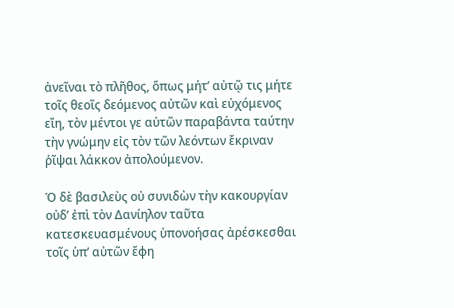ἀνεῖναι τὸ πλῆθος, ὅπως μήτʼ αὐτῷ τις μήτε τοῖς θεοῖς δεόμενος αὐτῶν καὶ εὐχόμενος εἴη, τὸν μέντοι γε αὐτῶν παραβάντα ταύτην τὴν γνώμην εἰς τὸν τῶν λεόντων ἔκριναν ῥῖψαι λάκκον ἀπολούμενον.

Ὁ δὲ βασιλεὺς οὐ συνιδὼν τὴν κακουργίαν οὐδʼ ἐπὶ τὸν Δανίηλον ταῦτα κατεσκευασμένους ὑπονοήσας ἀρέσκεσθαι τοῖς ὑπʼ αὐτῶν ἔφη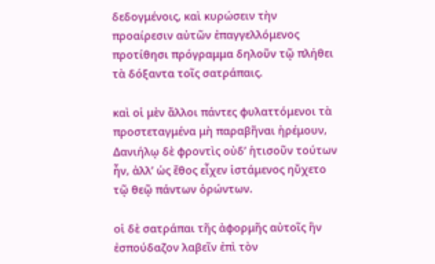δεδογμένοις, καὶ κυρώσειν τὴν προαίρεσιν αὐτῶν ἐπαγγελλόμενος προτίθησι πρόγραμμα δηλοῦν τῷ πλήθει τὰ δόξαντα τοῖς σατράπαις.

καὶ οἱ μὲν ἄλλοι πάντες φυλαττόμενοι τὰ προστεταγμένα μὴ παραβῆναι ἠρέμουν, Δανιήλῳ δὲ φροντὶς οὐδʼ ἡτισοῦν τούτων ἦν, ἀλλʼ ὡς ἔθος εἶχεν ἱστάμενος ηὔχετο τῷ θεῷ πάντων ὁρώντων.

οἱ δὲ σατράπαι τῆς ἀφορμῆς αὐτοῖς ἣν ἐσπούδαζον λαβεῖν ἐπὶ τὸν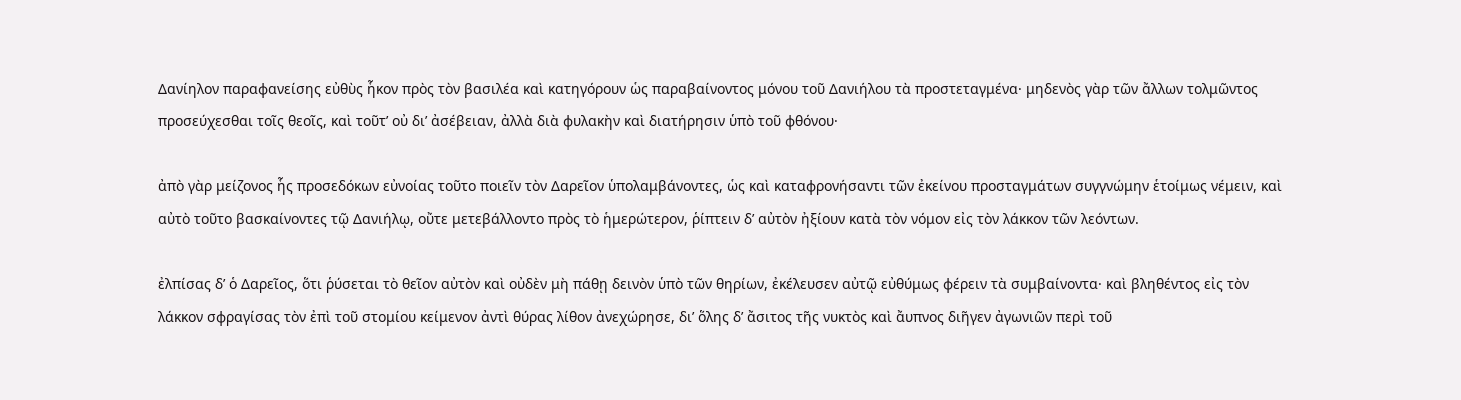Δανίηλον παραφανείσης εὐθὺς ἧκον πρὸς τὸν βασιλέα καὶ κατηγόρουν ὡς παραβαίνοντος μόνου τοῦ Δανιήλου τὰ προστεταγμένα· μηδενὸς γὰρ τῶν ἄλλων τολμῶντος προσεύχεσθαι τοῖς θεοῖς, καὶ τοῦτʼ οὐ διʼ ἀσέβειαν, ἀλλὰ διὰ φυλακὴν καὶ διατήρησιν ὑπὸ τοῦ φθόνου·

ἀπὸ γὰρ μείζονος ἧς προσεδόκων εὐνοίας τοῦτο ποιεῖν τὸν Δαρεῖον ὑπολαμβάνοντες, ὡς καὶ καταφρονήσαντι τῶν ἐκείνου προσταγμάτων συγγνώμην ἑτοίμως νέμειν, καὶ αὐτὸ τοῦτο βασκαίνοντες τῷ Δανιήλῳ, οὔτε μετεβάλλοντο πρὸς τὸ ἡμερώτερον, ῥίπτειν δʼ αὐτὸν ἠξίουν κατὰ τὸν νόμον εἰς τὸν λάκκον τῶν λεόντων.

ἐλπίσας δʼ ὁ Δαρεῖος, ὅτι ῥύσεται τὸ θεῖον αὐτὸν καὶ οὐδὲν μὴ πάθῃ δεινὸν ὑπὸ τῶν θηρίων, ἐκέλευσεν αὐτῷ εὐθύμως φέρειν τὰ συμβαίνοντα· καὶ βληθέντος εἰς τὸν λάκκον σφραγίσας τὸν ἐπὶ τοῦ στομίου κείμενον ἀντὶ θύρας λίθον ἀνεχώρησε, διʼ ὅλης δʼ ἄσιτος τῆς νυκτὸς καὶ ἄυπνος διῆγεν ἀγωνιῶν περὶ τοῦ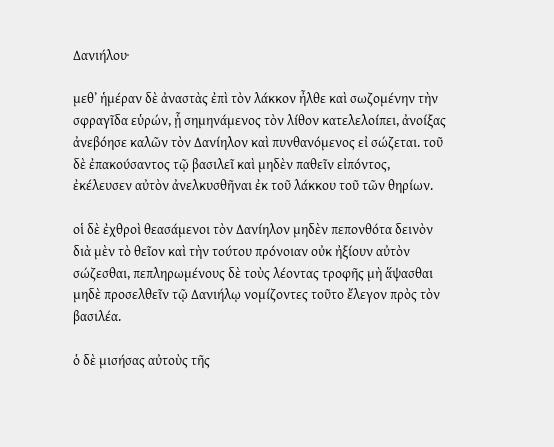Δανιήλου·

μεθʼ ἡμέραν δὲ ἀναστὰς ἐπὶ τὸν λάκκον ἦλθε καὶ σωζομένην τὴν σφραγῖδα εὑρών, ᾗ σημηνάμενος τὸν λίθον κατελελοίπει, ἀνοίξας ἀνεβόησε καλῶν τὸν Δανίηλον καὶ πυνθανόμενος εἰ σώζεται. τοῦ δὲ ἐπακούσαντος τῷ βασιλεῖ καὶ μηδὲν παθεῖν εἰπόντος, ἐκέλευσεν αὐτὸν ἀνελκυσθῆναι ἐκ τοῦ λάκκου τοῦ τῶν θηρίων.

οἱ δὲ ἐχθροὶ θεασάμενοι τὸν Δανίηλον μηδὲν πεπονθότα δεινὸν διὰ μὲν τὸ θεῖον καὶ τὴν τούτου πρόνοιαν οὐκ ἠξίουν αὐτὸν σώζεσθαι, πεπληρωμένους δὲ τοὺς λέοντας τροφῆς μὴ ἅψασθαι μηδὲ προσελθεῖν τῷ Δανιήλῳ νομίζοντες τοῦτο ἔλεγον πρὸς τὸν βασιλέα.

ὁ δὲ μισήσας αὐτοὺς τῆς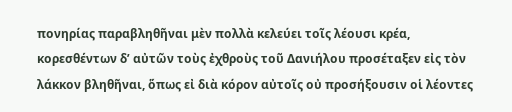πονηρίας παραβληθῆναι μὲν πολλὰ κελεύει τοῖς λέουσι κρέα, κορεσθέντων δʼ αὐτῶν τοὺς ἐχθροὺς τοῦ Δανιήλου προσέταξεν εἰς τὸν λάκκον βληθῆναι, ὅπως εἰ διὰ κόρον αὐτοῖς οὐ προσήξουσιν οἱ λέοντες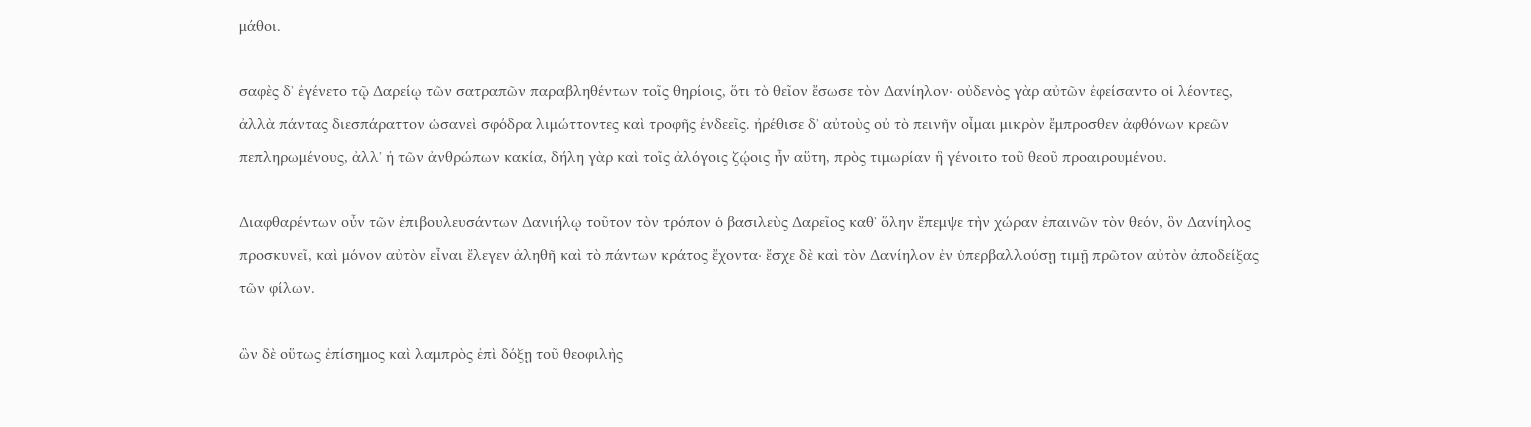μάθοι.

σαφὲς δʼ ἐγένετο τῷ Δαρείῳ τῶν σατραπῶν παραβληθέντων τοῖς θηρίοις, ὅτι τὸ θεῖον ἔσωσε τὸν Δανίηλον· οὐδενὸς γὰρ αὐτῶν ἐφείσαντο οἱ λέοντες, ἀλλὰ πάντας διεσπάραττον ὡσανεὶ σφόδρα λιμώττοντες καὶ τροφῆς ἐνδεεῖς. ἠρέθισε δʼ αὐτοὺς οὐ τὸ πεινῆν οἶμαι μικρὸν ἔμπροσθεν ἀφθόνων κρεῶν πεπληρωμένους, ἀλλʼ ἡ τῶν ἀνθρώπων κακία, δήλη γὰρ καὶ τοῖς ἀλόγοις ζῴοις ἦν αὕτη, πρὸς τιμωρίαν ἣ γένοιτο τοῦ θεοῦ προαιρουμένου.

Διαφθαρέντων οὖν τῶν ἐπιβουλευσάντων Δανιήλῳ τοῦτον τὸν τρόπον ὁ βασιλεὺς Δαρεῖος καθʼ ὅλην ἔπεμψε τὴν χώραν ἐπαινῶν τὸν θεόν, ὃν Δανίηλος προσκυνεῖ, καὶ μόνον αὐτὸν εἶναι ἔλεγεν ἀληθῆ καὶ τὸ πάντων κράτος ἔχοντα· ἔσχε δὲ καὶ τὸν Δανίηλον ἐν ὑπερβαλλούσῃ τιμῇ πρῶτον αὐτὸν ἀποδείξας τῶν φίλων.

ὢν δὲ οὕτως ἐπίσημος καὶ λαμπρὸς ἐπὶ δόξῃ τοῦ θεοφιλὴς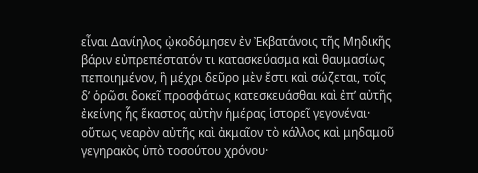εἶναι Δανίηλος ᾠκοδόμησεν ἐν Ἐκβατάνοις τῆς Μηδικῆς βάριν εὐπρεπέστατόν τι κατασκεύασμα καὶ θαυμασίως πεποιημένον, ἣ μέχρι δεῦρο μὲν ἔστι καὶ σώζεται, τοῖς δʼ ὁρῶσι δοκεῖ προσφάτως κατεσκευάσθαι καὶ ἐπʼ αὐτῆς ἐκείνης ἧς ἕκαστος αὐτὴν ἡμέρας ἱστορεῖ γεγονέναι· οὕτως νεαρὸν αὐτῆς καὶ ἀκμαῖον τὸ κάλλος καὶ μηδαμοῦ γεγηρακὸς ὑπὸ τοσούτου χρόνου·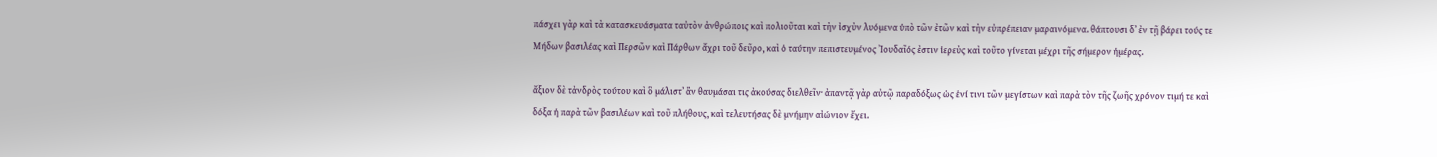πάσχει γὰρ καὶ τὰ κατασκευάσματα ταὐτὸν ἀνθρώποις καὶ πολιοῦται καὶ τὴν ἰσχὺν λυόμενα ὑπὸ τῶν ἐτῶν καὶ τὴν εὐπρέπειαν μαραινόμενα. θάπτουσι δʼ ἐν τῇ βάρει τούς τε Μήδων βασιλέας καὶ Περσῶν καὶ Πάρθων ἄχρι τοῦ δεῦρο, καὶ ὁ ταύτην πεπιστευμένος Ἰουδαῖός ἐστιν ἱερεὺς καὶ τοῦτο γίνεται μέχρι τῆς σήμερον ἡμέρας.

ἄξιον δὲ τἀνδρὸς τούτου καὶ ὃ μάλιστʼ ἂν θαυμάσαι τις ἀκούσας διελθεῖν· ἀπαντᾷ γὰρ αὐτῷ παραδόξως ὡς ἑνί τινι τῶν μεγίστων καὶ παρὰ τὸν τῆς ζωῆς χρόνον τιμή τε καὶ δόξα ἡ παρὰ τῶν βασιλέων καὶ τοῦ πλήθους, καὶ τελευτήσας δὲ μνήμην αἰώνιον ἔχει.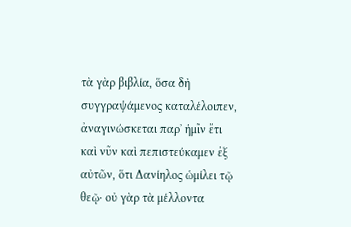τὰ γὰρ βιβλία, ὅσα δὴ συγγραψάμενος καταλέλοιπεν, ἀναγινώσκεται παρʼ ἡμῖν ἔτι καὶ νῦν καὶ πεπιστεύκαμεν ἐξ αὐτῶν, ὅτι Δανίηλος ὡμίλει τῷ θεῷ· οὐ γὰρ τὰ μέλλοντα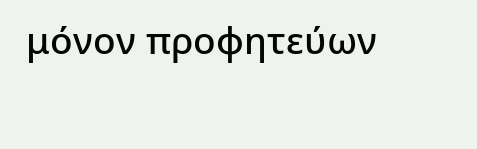μόνον προφητεύων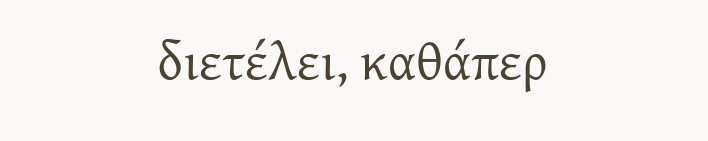διετέλει, καθάπερ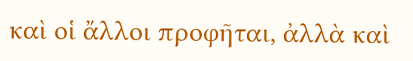καὶ οἱ ἄλλοι προφῆται, ἀλλὰ καὶ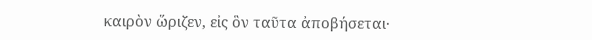καιρὸν ὥριζεν, εἰς ὃν ταῦτα ἀποβήσεται·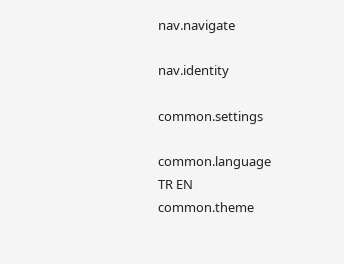nav.navigate

nav.identity

common.settings

common.language
TR EN
common.theme